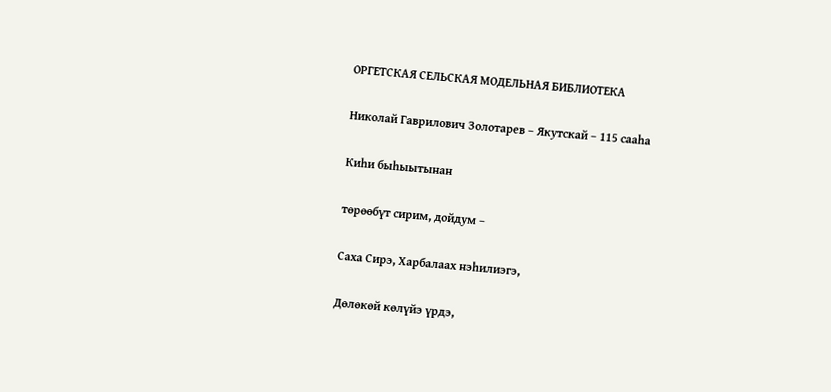ОРГЕТСКАЯ СЕЛЬСКАЯ МОДЕЛЬНАЯ БИБЛИОТЕКА

Николай Гаврилович Золотарев – Якутскай – 115 сааһа

Киһи быһыытынан

төрөөбүт сирим, дойдум –

Саха Сирэ, Харбалаах нэһилиэгэ,

Дөлөкөй көлүйэ үрдэ,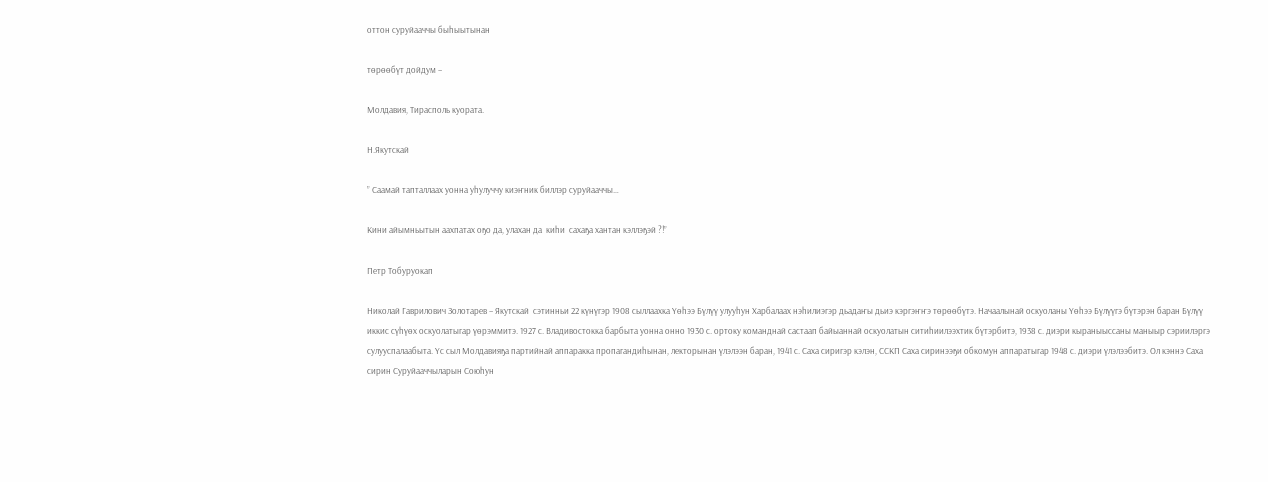оттон суруйааччы быһыытынан

төрөөбүт дойдум –

Молдавия, Тирасполь куората.

Н.Якутскай

” Саамай тапталлаах уонна уһулуччу киэҥник биллэр суруйааччы…

Кини айымньытын аахпатах оҕо да, улахан да  киһи  сахаҕа хантан кэллэҕэй ?!”

Петр Тобуруокап

Николай Гаврилович Золотарев – Якутскай  сэтинньи 22 күнүгэр 1908 сыллаахка Үөһээ Бүлүү улууһун Харбалаах нэһилиэгэр дьадаҥы дьиэ кэргэҥҥэ төрөөбүтэ. Начаалынай оскуоланы Үөһээ Бүлүүгэ бүтэрэн баран Бүлүү иккис сүhүөх оскуолатыгар үөрэммитэ. 1927 с. Владивостокка барбыта уонна онно 1930 с. ортоку команднай састаап байыаннай оскуолатын ситиһиилээхтик бүтэрбитэ, 1938 с. диэри кыраныыссаны маныыр сэриилэргэ сулууспалаабыта. Үс сыл Молдавияҕа партийнай аппаракка пропагандиһынан, лекторынан үлэлээн баран, 1941 с. Саха сиригэр кэлэн, ССКП Саха сиринээҕи обкомун аппаратыгар 1948 с. диэри үлэлээбитэ. Ол кэннэ Саха сирин Суруйааччыларын Союһун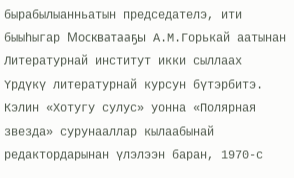бырабылыанньатын председателэ, ити быыһыгар Москватааҕы А.М.Горькай аатынан Литературнай институт икки сыллаах Үрдүкү литературнай курсун бүтэрбитэ. Кэлин «Хотугу сулус» уонна «Полярная звезда» сурунааллар кылаабынай редактордарынан үлэлээн баран, 1970-с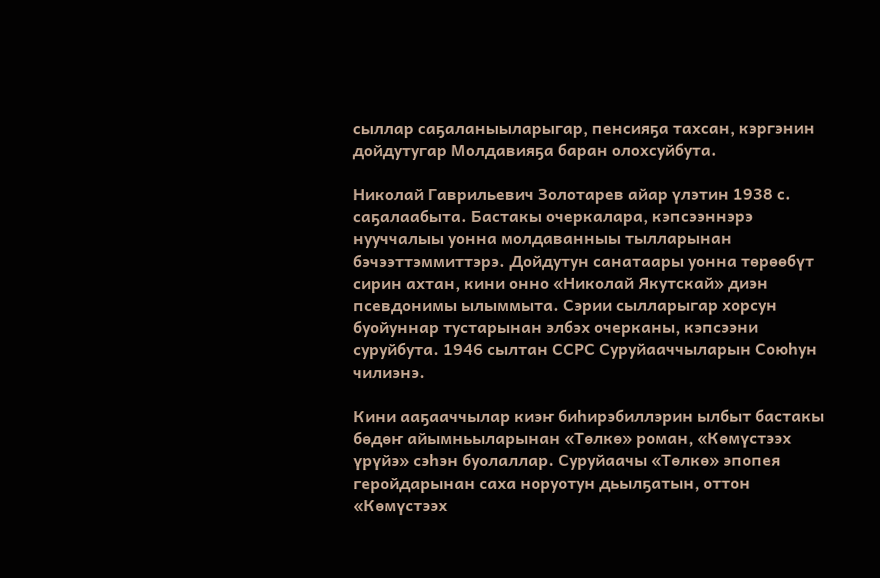сыллар саҕаланыыларыгар, пенсияҕа тахсан, кэргэнин дойдутугар Молдавияҕа баран олохсуйбута.

Николай Гаврильевич Золотарев айар үлэтин 1938 с. саҕалаабыта. Бастакы очеркалара, кэпсээннэрэ нууччалыы уонна молдаванныы тылларынан бэчээттэммиттэрэ. Дойдутун санатаары уонна төрөөбүт сирин ахтан, кини онно «Николай Якутскай» диэн псевдонимы ылыммыта. Сэрии сылларыгар хорсун буойуннар тустарынан элбэх очерканы, кэпсээни суруйбута. 1946 сылтан ССРС Суруйааччыларын Союһун чилиэнэ.

Кини ааҕааччылар киэҥ биһирэбиллэрин ылбыт бастакы бөдөҥ айымньыларынан «Төлкө» роман, «Көмүстээх үрүйэ» сэһэн буолаллар. Суруйаачы «Төлкө» эпопея геройдарынан саха норуотун дьылҕатын, оттон «Көмүстээх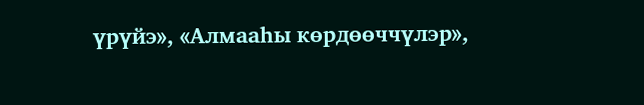үрүйэ», «Алмааһы көрдөөччүлэр»,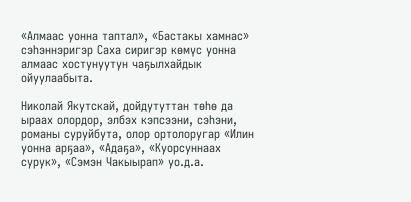«Алмаас уонна таптал», «Бастакы хамнас» сэһэннэригэр Саха сиригэр көмүс уонна алмаас хостунуутун чаҕылхайдык ойуулаабыта.

Николай Якутскай, дойдутуттан төһө да ыраах олордор, элбэх кэпсээни, сэһэни, романы суруйбута, олор ортолоругар «Илин уонна арҕаа», «Адаҕа», «Куорсуннаах сурук», «Сэмэн Чакыырап» уо.д.а.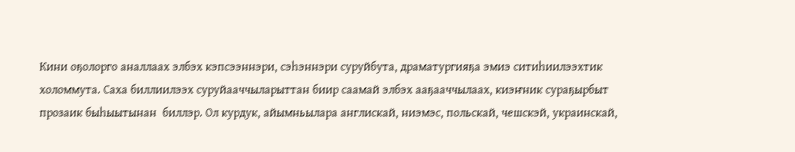Кини оҕолорго аналлаах элбэх кэпсээннэри, сэhэннэри суруйбута, драматургияҕа эмиэ ситиhиилээхтик холоммута. Саха биллиилээх суруйааччыларыттан биир саамай элбэх ааҕааччылаах, киэҥник сураҕырбыт  прозаик быhыытынан  биллэр. Ол курдук, айымньылара англискай, ниэмэс, польскай, чешскэй, украинскай,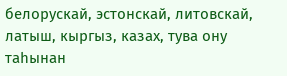белорускай, эстонскай, литовскай, латыш, кыргыз, казах, тува ону таhынан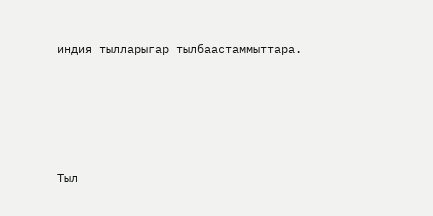индия тылларыгар тылбаастаммыттара.





Тыл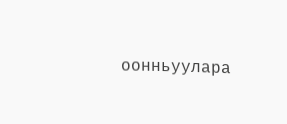оонньуулара